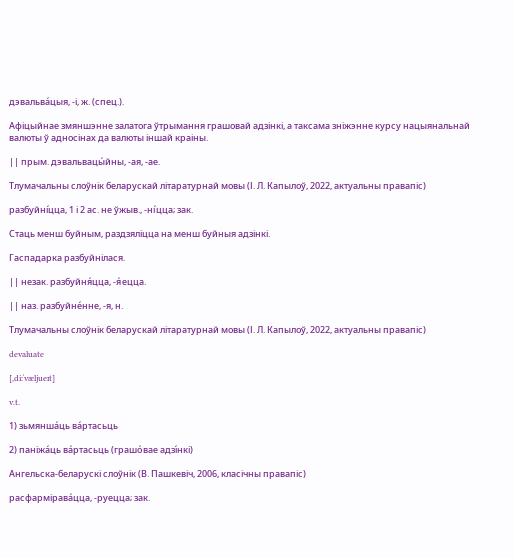дэвальва́цыя, -і, ж. (спец.).

Афіцыйнае змяншэнне залатога ўтрымання грашовай адзінкі, а таксама зніжэнне курсу нацыянальнай валюты ў адносінах да валюты іншай краіны.

|| прым. дэвальвацы́йны, -ая, -ае.

Тлумачальны слоўнік беларускай літаратурнай мовы (І. Л. Капылоў, 2022, актуальны правапіс)

разбуйні́цца, 1 і 2 ас. не ўжыв., -ні́цца; зак.

Стаць менш буйным, раздзяліцца на менш буйныя адзінкі.

Гаспадарка разбуйнілася.

|| незак. разбуйня́цца, -я́ецца.

|| наз. разбуйне́нне, -я, н.

Тлумачальны слоўнік беларускай літаратурнай мовы (І. Л. Капылоў, 2022, актуальны правапіс)

devaluate

[,di:ˈvæljueɪt]

v.t.

1) зьмянша́ць ва́ртасьць

2) паніжа́ць ва́ртасьць (грашо́вае адзі́нкі)

Ангельска-беларускі слоўнік (В. Пашкевіч, 2006, класічны правапіс)

расфармірава́цца, ‑руецца; зак.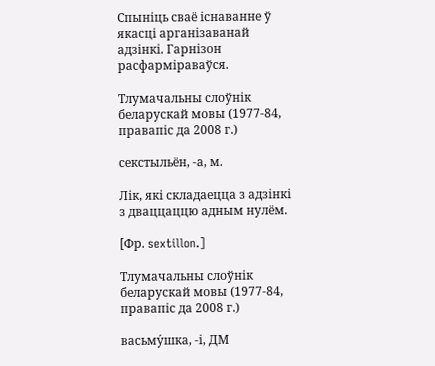Спыніць сваё існаванне ў якасці арганізаванай адзінкі. Гарнізон расфарміраваўся.

Тлумачальны слоўнік беларускай мовы (1977-84, правапіс да 2008 г.)

секстыльён, ‑а, м.

Лік, які складаецца з адзінкі з дваццаццю адным нулём.

[Фр. sextillon.]

Тлумачальны слоўнік беларускай мовы (1977-84, правапіс да 2008 г.)

васьму́шка, -і, ДМ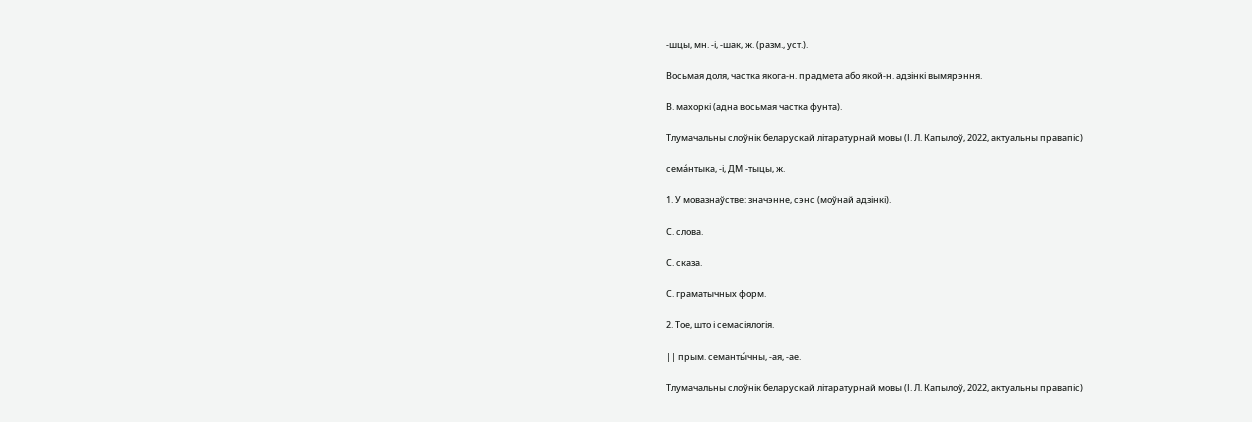-шцы, мн. -і, -шак, ж. (разм., уст.).

Восьмая доля, частка якога-н. прадмета або якой-н. адзінкі вымярэння.

В. махоркі (адна восьмая частка фунта).

Тлумачальны слоўнік беларускай літаратурнай мовы (І. Л. Капылоў, 2022, актуальны правапіс)

сема́нтыка, -і, ДМ -тыцы, ж.

1. У мовазнаўстве: значэнне, сэнс (моўнай адзінкі).

С. слова.

С. сказа.

С. граматычных форм.

2. Тое, што і семасіялогія.

|| прым. семанты́чны, -ая, -ае.

Тлумачальны слоўнік беларускай літаратурнай мовы (І. Л. Капылоў, 2022, актуальны правапіс)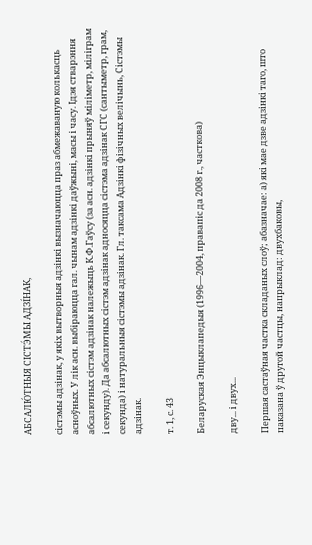АБСАЛЮ́ТНЫЯ СІСТЭ́МЫ АДЗІ́НАК,

сістэмы адзінак, у якіх вытворныя адзінкі вызначаюцца праз абмежаваную колькасць асноўных. У лік асн. выбіраюцца гал. чынам адзінкі даўжыні, масы і часу. Ідэя стварэння абсалютных сістэм адзінак належыць К.Ф.Гаўсу (за асн. адзінкі прыняў міліметр, міліграм і секунду). Да абсалютных сістэм адзінак адносяцца сістэма адзінак СГС (сантыметр, грам, секунда) і натуральныя сістэмы адзінак. Гл. таксама Адзінкі фізічных велічынь, Сістэмы адзінак.

т. 1, с. 43

Беларуская Энцыклапедыя (1996—2004, правапіс да 2008 г., часткова)

дву... і двух...

Першая састаўная частка складаных слоў; абазначае: а) які мае дзве адзінкі таго, што паказана ў другой частцы, напрыклад: двухбаковы,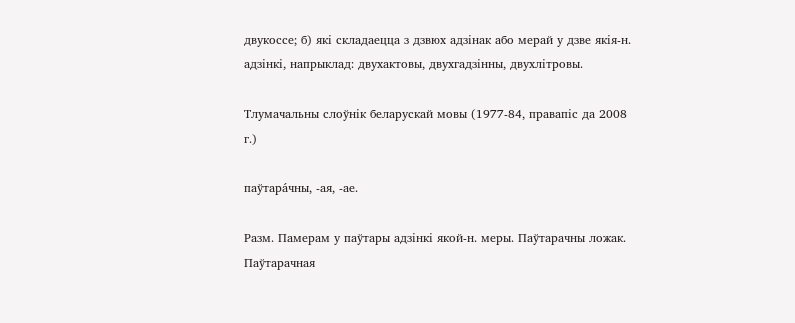двукоссе; б) які складаецца з дзвюх адзінак або мерай у дзве якія‑н. адзінкі, напрыклад: двухактовы, двухгадзінны, двухлітровы.

Тлумачальны слоўнік беларускай мовы (1977-84, правапіс да 2008 г.)

паўтара́чны, ‑ая, ‑ае.

Разм. Памерам у паўтары адзінкі якой‑н. меры. Паўтарачны ложак. Паўтарачная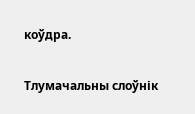коўдра.

Тлумачальны слоўнік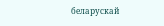беларускай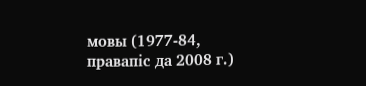мовы (1977-84, правапіс да 2008 г.)